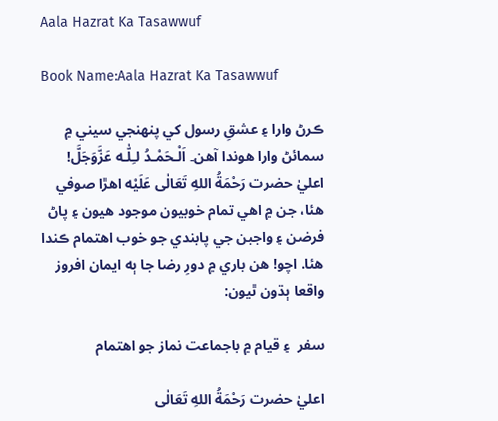Aala Hazrat Ka Tasawwuf

Book Name:Aala Hazrat Ka Tasawwuf

ڪرڻ وارا ۽ عشقِ رسول کي پنهنجي سيني ۾ سمائڻ وارا هوندا آهن۔ اَلْـحَمْـدُ لـِلّٰـه عَزَّوَجَلَّ! اعليٰ حضرت رَحْمَةُ اللهِ تَعَالٰی عَلَيْه اهڙا صوفي هئا، جن ۾ اهي تمام خوبيون موجود هيون ۽ پاڻ فرضن ۽ واجبن جي پابندي جو خوب اهتمام ڪندا هئا. اچو! هن باري ۾ دورِ رضا جا ٻه ايمان افروز واقعا ٻڌون ٿيون:

سفر  ۽ قيام ۾ باجماعت نماز جو اهتمام

اعليٰ حضرت رَحْمَةُ اللهِ تَعَالٰی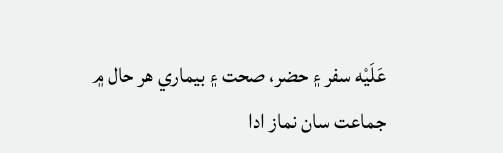عَلَيْه سفر ۽ حضر، صحت ۽ بيماري هر حال ۾ جماعت سان نماز ادا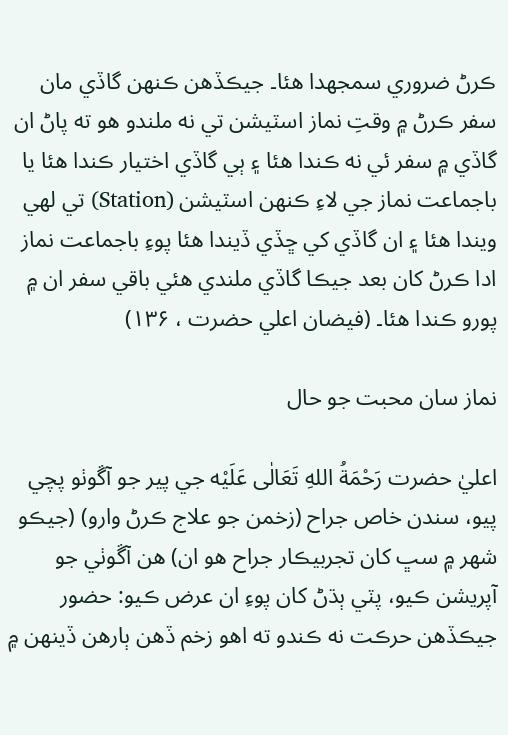ڪرڻ ضروري سمجهدا هئا۔ جيڪڏهن ڪنهن گاڏي مان سفر ڪرڻ ۾ وقتِ نماز اسٽيشن تي نه ملندو هو ته پاڻ ان گاڏي ۾ سفر ئي نه ڪندا هئا ۽ ٻي گاڏي اختيار ڪندا هئا يا باجماعت نماز جي لاءِ ڪنهن اسٽيشن (Station) تي لهي ويندا هئا ۽ ان گاڏي کي ڇڏي ڏيندا هئا پوءِ باجماعت نماز ادا ڪرڻ کان بعد جيڪا گاڏي ملندي هئي باقي سفر ان ۾ پورو ڪندا هئا۔ (فيضان اعلي حضرت ، ۱۳۶)

نماز سان محبت جو حال

اعليٰ حضرت رَحْمَةُ اللهِ تَعَالٰی عَلَيْه جي پير جو آڱوٺو پچي پيو، سندن خاص جراح (زخمن جو علاج ڪرڻ وارو) (جيڪو شهر ۾ سڀ کان تجربيڪار جراح هو ان) هن آڱوٺي جو آپريشن ڪيو، پٽي ٻڌڻ کان پوءِ ان عرض ڪيو: حضور جيڪڏهن حرڪت نه ڪندو ته اهو زخم ڏهن ٻارهن ڏينهن ۾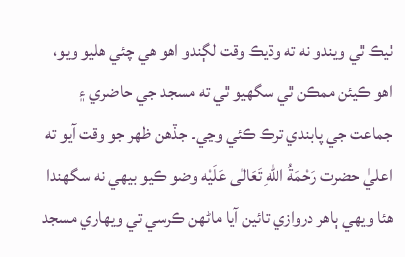ٺيڪ ٿي ويندو نه ته وڌيڪ وقت لڳندو اهو هي چئي هليو ويو، اهو ڪيئن ممڪن ٿي سگھيو ٿي ته مسجد جي حاضري ۽ جماعت جي پابندي ترڪ ڪئي وڃي۔ جڏهن ظهر جو وقت آيو ته اعليٰ حضرت رَحْمَةُ اللهِ تَعَالٰی عَلَيْه وضو ڪيو بيهي نه سگھندا هئا ويهي ٻاهر دروازي تائين آيا ماڻهن ڪرسي تي ويهاري مسجد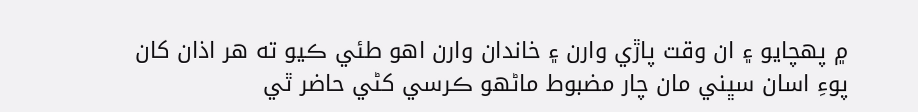۾ پهچايو ۽ ان وقت پاڙي وارن ۽ خاندان وارن اهو طئي ڪيو ته هر اذان کان پوءِ اسان سڀني مان چار مضبوط ماڻهو ڪرسي کڻي حاضر ٿي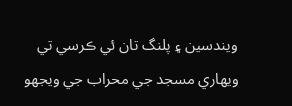ويندسين ۽ پلنگ تان ئي ڪرسي تي ويهاري مسجد جي محراب جي ويجھو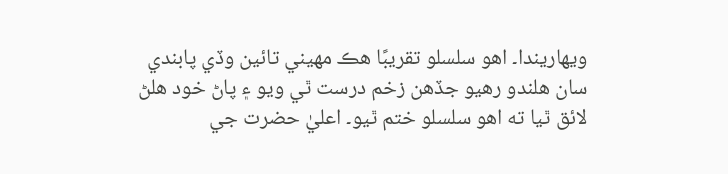ويهاريندا۔ اهو سلسلو تقريبًا هڪ مهيني تائين وڏي پابندي سان هلندو رهيو جڏهن زخم درست ٿي ويو ۽ پاڻ خود هلڻ لائق ٿيا ته اهو سلسلو ختم ٿيو۔ اعليٰ حضرت جي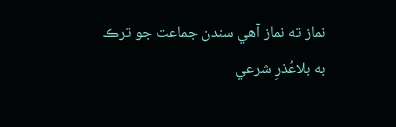نماز ته نماز آهي سندن جماعت جو ترڪ به بلاعُذرِ شرعي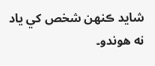شايد ڪنهن شخص کي ياد نه هوندو۔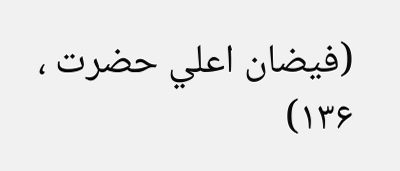(فيضان اعلي حضرت ، ۱۳۶)